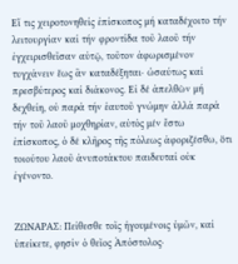Εἴ τις χειροτονηθείς ἐπίσκοπος μή καταδέχοιτο τήν λειτουργίαν καί τήν φροντίδα τοῦ λαοῦ τήν ἐγχειρισθεῖσαν αὐτῷ, τοῦτον ἀφωρισμένον τυγχάνειν ἕως ἂν καταδέξηται· ὡσαύτως καί πρεσβύτερος καί διάκονος. Εἰ δέ ἀπελθὼν μή δεχθείη, οὐ παρά τήν ἑαυτοῦ γνώμην ἀλλά παρά τήν τοῦ λαοῦ μοχθηρίαν, αὐτός μέν ἔστω ἐπίσκοπος, ὁ δέ κλῆρος τῆς πόλεως ἀφοριζέσθω, ὅτι τοιούτου λαοῦ ἀνυποτάκτου παιδευταί οὐκ ἐγένοντο.


ΖΩΝΑΡΑΣ: Πείθεσθε τοῖς ἡγουμένοις ὑμῶν, καί ὑπείκετε, φησίν ὁ θεῖος Ἀπόστολος∙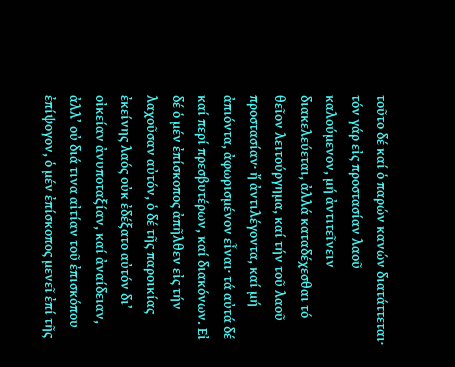τοῦτο δέ καί ὁ παρών κανών διατάττεται∙ τόν γάρ εἰς προστασίαν λαοῦ καλούμενον, μή ἀντιτεῖνειν διακελεύεται, ἀλλά καταδέχεσθαι τό θεῖον λειτούργημα, καί τήν τοῦ λαοῦ προστασίαν∙ ἤ ἀντιλέγοντα, καί μή ἀπιόντα, ἀφωρισμένον εἶναι∙ τά αὐτά δέ καί περί πρεσβυτέρων, καί διακόνων. Εἰ δέ ὁ μέν ἐπίσκοπος ἀπῆλθεν εἰς τήν λαχοῦσαν αὐτόν, ὁ δέ τῆς παροικίας ἐκείνης λαός οὐκ ἐδέξατο αὐτόν δι’ οἰκείαν ἀνυποταξίαν, καί ἀναίδειαν, ἀλλ’ οὐ διά τινα αἰτίαν τοῦ ἐπισκόπου ἐπίψογον, ὁ μέν ἐπίσκοπος μενεῖ ἐπί τῆς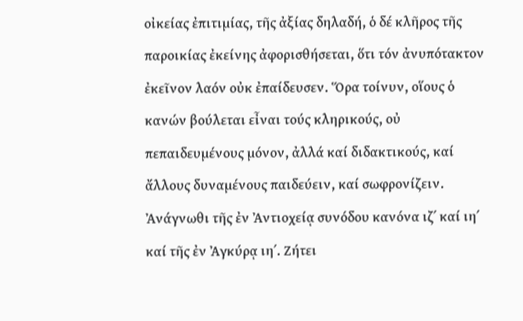οἰκείας ἐπιτιμίας, τῆς ἀξίας δηλαδή, ὁ δέ κλῆρος τῆς παροικίας ἐκείνης ἀφορισθήσεται, ὅτι τόν ἀνυπότακτον ἐκεῖνον λαόν οὐκ ἐπαίδευσεν. Ὅρα τοίνυν, οἵους ὁ κανών βούλεται εἶναι τούς κληρικούς, οὐ πεπαιδευμένους μόνον, ἀλλά καί διδακτικούς, καί ἄλλους δυναμένους παιδεύειν, καί σωφρονίζειν. Ἀνάγνωθι τῆς ἐν Ἀντιοχείᾳ συνόδου κανόνα ιζ΄ καί ιη΄ καί τῆς ἐν Ἀγκύρᾳ ιη΄. Ζήτει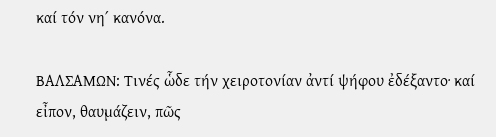καί τόν νη΄ κανόνα.

ΒΑΛΣΑΜΩΝ: Τινές ὧδε τήν χειροτονίαν ἀντί ψήφου ἐδέξαντο∙ καί εἶπον, θαυμάζειν, πῶς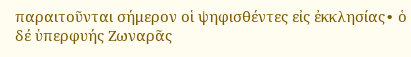παραιτοῦνται σήμερον οἱ ψηφισθέντες εἰς ἐκκλησίας∙ ὁ δέ ὑπερφυής Ζωναρᾶς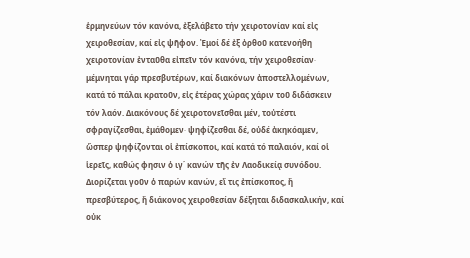ἑρμηνεύων τόν κανόνα, ἐξελάβετο τήν χειροτονίαν καί εἰς χειροθεσίαν, καί εἰς ψῆφον. Ἐμοί δέ ἐξ ὀρθοῦ κατενοήθη χειροτονίαν ἐνταῦθα εἰπεῖν τόν κανόνα, τήν χειροθεσίαν∙ μέμνηται γάρ πρεσβυτέρων, καί διακόνων ἀποστελλομένων, κατά τό πάλαι κρατοῦν, εἰς ἑτέρας χώρας χάριν τοῦ διδάσκειν τόν λαόν. Διακόνους δέ χειροτονεῖσθαι μέν, τοὐτέστι σφραγίζεσθαι, ἐμάθομεν∙ ψηφίζεσθαι δέ, οὐδέ ἀκηκόαμεν, ὥσπερ ψηφίζονται οἱ ἐπίσκοποι, καί κατά τό παλαιόν, καί οἱ ἱερεῖς, καθώς φησιν ὁ ιγ΄ κανών τῆς ἐν Λαοδικείᾳ συνόδου. Διορίζεται γοῦν ὁ παρών κανών, εἴ τις ἐπίσκοπος, ἤ πρεσβύτερος, ἤ διάκονος χειροθεσίαν δέξηται διδασκαλικήν, καί οὐκ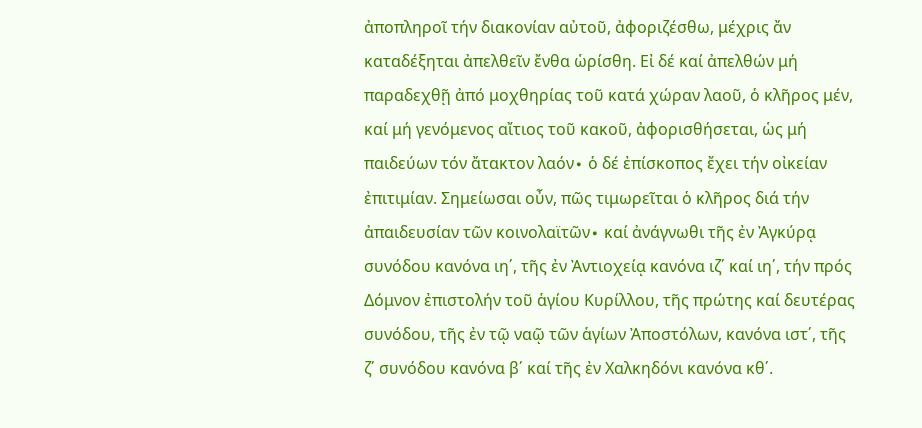ἀποπληροῖ τήν διακονίαν αὐτοῦ, ἀφοριζέσθω, μέχρις ἄν καταδέξηται ἀπελθεῖν ἔνθα ὡρίσθη. Εἰ δέ καί ἀπελθών μή παραδεχθῇ ἀπό μοχθηρίας τοῦ κατά χώραν λαοῦ, ὁ κλῆρος μέν, καί μή γενόμενος αἴτιος τοῦ κακοῦ, ἀφορισθήσεται, ὡς μή παιδεύων τόν ἄτακτον λαόν∙ ὁ δέ ἐπίσκοπος ἔχει τήν οἰκείαν ἐπιτιμίαν. Σημείωσαι οὖν, πῶς τιμωρεῖται ὁ κλῆρος διά τήν ἀπαιδευσίαν τῶν κοινολαϊτῶν∙ καί ἀνάγνωθι τῆς ἐν Ἀγκύρᾳ συνόδου κανόνα ιη΄, τῆς ἐν Ἀντιοχείᾳ κανόνα ιζ΄ καί ιη΄, τήν πρός Δόμνον ἐπιστολήν τοῦ ἁγίου Κυρίλλου, τῆς πρώτης καί δευτέρας συνόδου, τῆς ἐν τῷ ναῷ τῶν ἁγίων Ἀποστόλων, κανόνα ιστ΄, τῆς ζ΄ συνόδου κανόνα β΄ καί τῆς ἐν Χαλκηδόνι κανόνα κθ΄.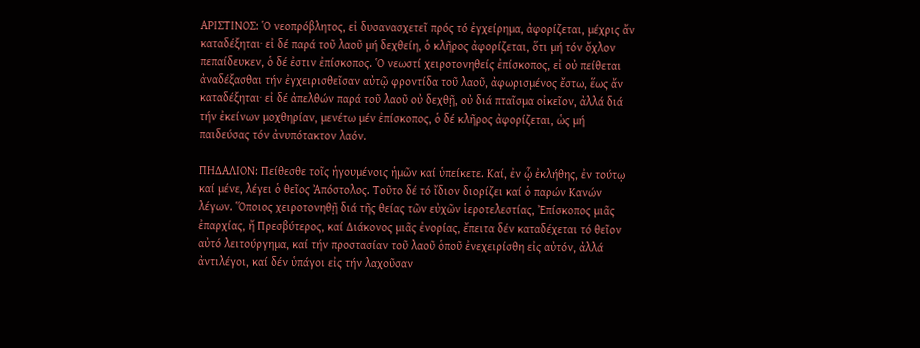ΑΡΙΣΤΙΝΟΣ: Ὁ νεοπρόβλητος, εἰ δυσανασχετεῖ πρός τό ἐγχείρημα, ἀφορίζεται, μέχρις ἄν καταδέξηται∙ εἰ δέ παρά τοῦ λαοῦ μή δεχθείη, ὁ κλῆρος ἀφορίζεται, ὅτι μή τόν ὄχλον πεπαίδευκεν, ὁ δέ ἐστιν ἐπίσκοπος. Ὁ νεωστί χειροτονηθείς ἐπίσκοπος, εἰ οὐ πείθεται ἀναδέξασθαι τήν ἐγχειρισθεῖσαν αὐτῷ φροντίδα τοῦ λαοῦ, ἀφωρισμένος ἔστω, ἕως ἄν καταδέξηται∙ εἰ δέ ἀπελθών παρά τοῦ λαοῦ οὐ δεχθῇ, οὐ διά πταῖσμα οἰκεῖον, ἀλλά διά τήν ἐκείνων μοχθηρίαν, μενέτω μέν ἐπίσκοπος, ὁ δέ κλῆρος ἀφορίζεται, ὡς μή παιδεύσας τόν ἀνυπότακτον λαόν.

ΠΗΔΑΛΙΟΝ: Πείθεσθε τοῖς ἡγουμένοις ἡμῶν καί ὑπείκετε. Καί, ἐν ᾧ ἐκλήθης, ἐν τούτῳ καί μένε, λέγει ὁ θεῖος Ἀπόστολος. Τοῦτο δέ τό ἴδιον διορίζει καί ὁ παρών Κανών λέγων. Ὅποιος χειροτονηθῇ διά τῆς θείας τῶν εὐχῶν ἱεροτελεστίας, Ἐπίσκοπος μιᾶς ἐπαρχίας, ἤ Πρεσβύτερος, καί Διάκονος μιᾶς ἐνορίας, ἔπειτα δέν καταδέχεται τό θεῖον αὐτό λειτούργημα, καί τήν προστασίαν τοῦ λαοῦ ὁποῦ ἐνεχειρίσθη εἰς αὐτόν, ἀλλά ἀντιλέγοι, καί δέν ὑπάγοι εἰς τήν λαχοῦσαν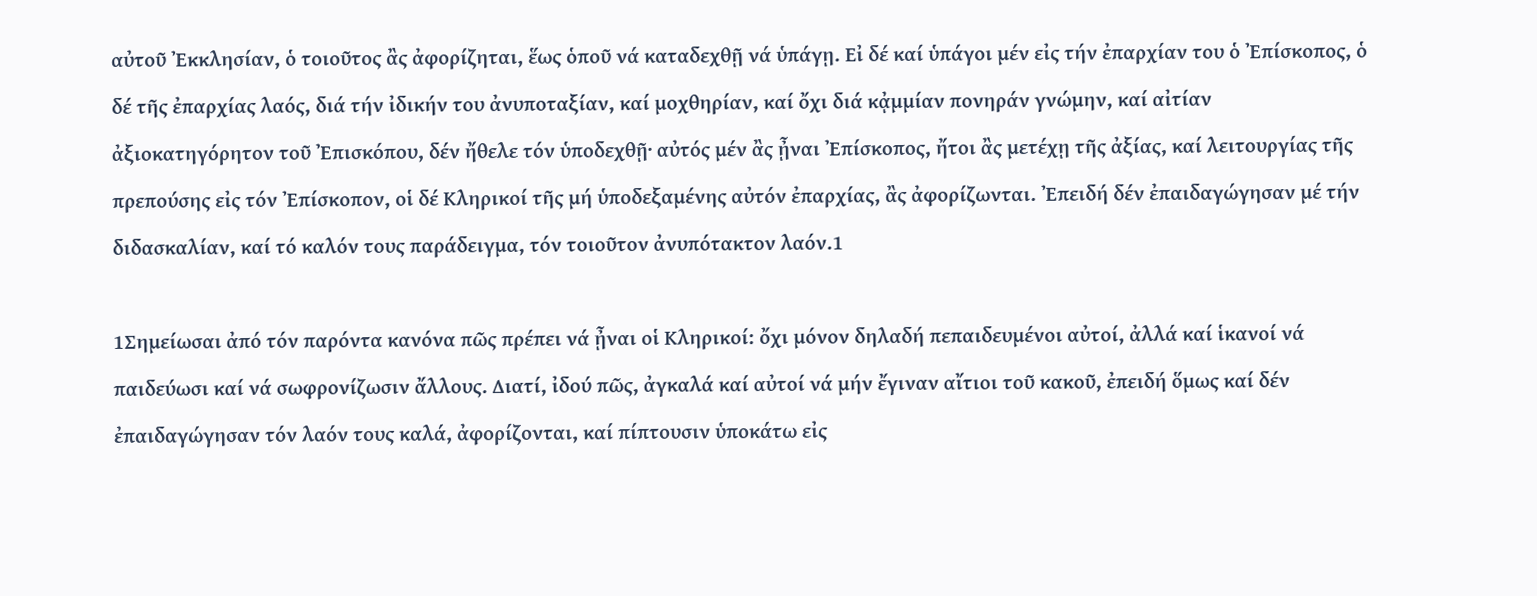αὐτοῦ Ἐκκλησίαν, ὁ τοιοῦτος ἂς ἀφορίζηται, ἕως ὁποῦ νά καταδεχθῇ νά ὑπάγῃ. Εἰ δέ καί ὑπάγοι μέν εἰς τήν ἐπαρχίαν του ὁ Ἐπίσκοπος, ὁ δέ τῆς ἐπαρχίας λαός, διά τήν ἰδικήν του ἀνυποταξίαν, καί μοχθηρίαν, καί ὄχι διά κᾀμμίαν πονηράν γνώμην, καί αἰτίαν ἀξιοκατηγόρητον τοῦ Ἐπισκόπου, δέν ἤθελε τόν ὑποδεχθῇ∙ αὐτός μέν ἂς ᾖναι Ἐπίσκοπος, ἤτοι ἂς μετέχῃ τῆς ἀξίας, καί λειτουργίας τῆς πρεπούσης εἰς τόν Ἐπίσκοπον, οἱ δέ Κληρικοί τῆς μή ὑποδεξαμένης αὐτόν ἐπαρχίας, ἂς ἀφορίζωνται. Ἐπειδή δέν ἐπαιδαγώγησαν μέ τήν διδασκαλίαν, καί τό καλόν τους παράδειγμα, τόν τοιοῦτον ἀνυπότακτον λαόν.1

1Σημείωσαι ἀπό τόν παρόντα κανόνα πῶς πρέπει νά ᾖναι οἱ Κληρικοί: ὄχι μόνον δηλαδή πεπαιδευμένοι αὐτοί, ἀλλά καί ἱκανοί νά παιδεύωσι καί νά σωφρονίζωσιν ἄλλους. Διατί, ἰδού πῶς, ἀγκαλά καί αὐτοί νά μήν ἔγιναν αἴτιοι τοῦ κακοῦ, ἐπειδή ὅμως καί δέν ἐπαιδαγώγησαν τόν λαόν τους καλά, ἀφορίζονται, καί πίπτουσιν ὑποκάτω εἰς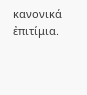κανονικά ἐπιτίμια.